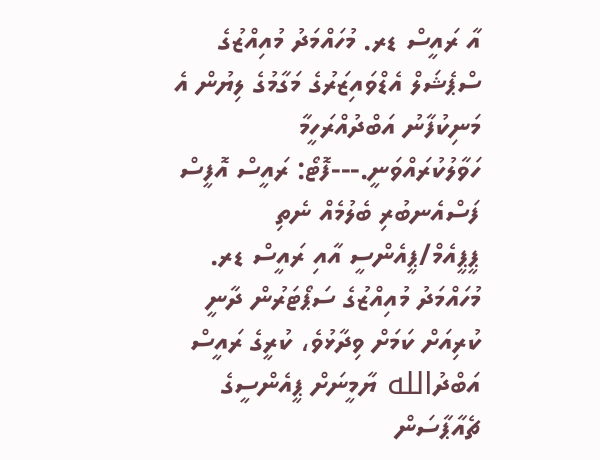އާ ރައީސް ޑރ. މުހައްމަދު މުއިއްޒުގެ ސްޕެޝަލް އެޑްވައިޒަރުގެ މަގާމުގެ ލިޔުން އެ މަނިކުފާނު އަބްދުއްރަހީމާ ހަވާލުކުރައްވަނީ.---ފޮޓޯ: ރައީސް އޮފީސް
ފަސްއެނބުރި ބެލުމެއް ނެތި ޕީޕީއެމް/ޕީއެންސީ އާއި ރައީސް ޑރ. މުހައްމަދު މުއިއްޒުގެ ސަޕޯޓަރުން ދާނީ ކުރިއަށް ކަމަށް ވިދާޅުވެ، ކުރީގެ ރައީސް އަބްދުالله ޔާމީނަށް ޕީއެންސީގެ ޗެއާޕާސަން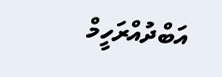އަބްދުއްރަހީމް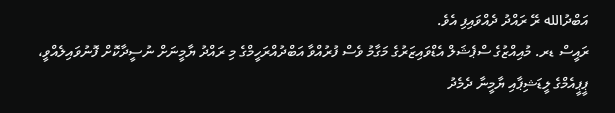އަބްދުالله ރޭ ރައްދު ދެއްވައިފި އެވެ.
ރައީސް ޑރ. މުއިއްޒުގެ ސްޕެޝަލް އެޑްވައިޒަރުގެ މަގާމު ވެސް ފުރުއްވާ އަބްދުއްރަހީމްގެ މި ރައްދު ޔާމީނަށް ނުސީދާކޮށް ފޮނުވައިލެއްވީ، ޕީޕީއެމްގެ ލީޑަޝިޕާއި ޔާމީނާ ދެމެދު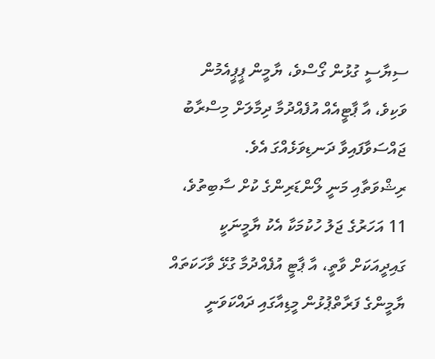ސިޔާސީ ގުޅުން ގޯސްވެ، ޔާމީން ޕީޕީއެމުން ވަކިވެ، އާ ޕާޓީއެއް އުފެއްދުމާ ދިމާލަށް މިސްރާބު ޖައްސަވާފައިވާ ދަނޑިވަޅެއްގަ އެވެ.
ރިޝްވަތާއި މަނީ ލޯންޑަރިންގެ ކުށް ސާބިތުވެ، 11 އަހަރުގެ ޖަލު ހުކުމަކާ އެކު ޔާމީނަކީ ގައިދީއަކަށް ވާތީ، އާ ޕާޓީ އުފެއްދުމާ ގުޅޭ ވާހަކަތައް ޔާމީންގެ ފަރާތްޕުޅުން މީޑިއާގައި ދައްކަވަނީ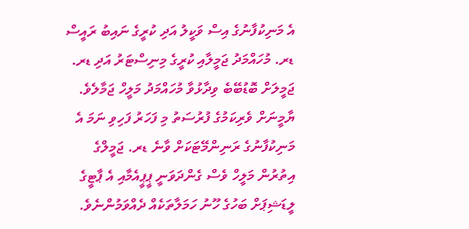އެ މަނިކުފާނުގެ އިސް ވަކީލު އަދި ކުރީގެ ނައިބު ރައީސް ޑރ. މުހައްމަދު ޖަމީލާއި ކުރީގެ މިނިސްޓަރު އަދި ޑރ. ޖަމީލަށް ބޮޑުބޭބެ ވިދާޅުވާ މުހައްމަދު މަލީހް ޖަމާލެވެ. ޔާމީނަށް ވެރިކަމުގެ ފުރުސަތު މި ފަހަރު ފަހިވި ނަމަ އެ މަނިކުފާނުގެ ރަނިންމޭޓަކަށް ވާނެ ޑރ. ޖަމީލްގެ އިތުރުން މަލީހް ވެސް ގެންދަވަނީ ޕީޕީއެމާއި އެ ޕާޓީގެ ލީޑަޝިޕަށް ބަހުގެ ހޫނު ހަމަލާތަކެއް ދެއްވަމުންނެވެ.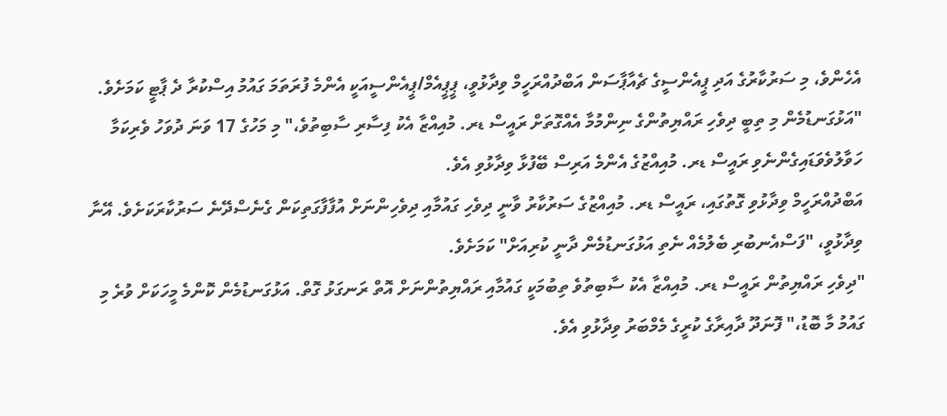އެހެންވެ، މި ސަރުކާރުގެ އަދި ޕީއެންސީގެ ޗެއާޕާސަން އަބްދުއްރަހީމް ވިދާޅުވީ، ޕީޕީއެމް/ޕީއެންސީއަކީ އެންމެ ފުރަތަމަ ގައުމު އިސްކުރާ ދެ ޕާޓީ ކަމަށެވެ.
"އަޅުގަނޑުމެން މި ތިބީ ދިވެހި ރައްޔިތުންގެ ނިންމުމާ އެއްގޮތަށް ރައީސް ޑރ. މުއިއްޒާ އެކު ފިސާރި ސާބިތުވެ،" މި މަހުގެ 17 ވަނަ ދުވަހު ވެރިކަމާ ހަވާލުވެވަޑައިގެންނެވި ރައީސް ޑރ. މުއިއްޒުގެ އެންމެ އަރިސް ބޭފުޅާ ވިދާޅުވި އެވެ.
އަބްދުއްރަހީމް ވިދާޅުވި ގޮތުގައި، ރައީސް ޑރ. މުއިއްޒުގެ ސަރުކާރު ވާނީ ދިވެހި ގައުމާއި ދިވެހިންނަށް އުފާފާގަތިކަން ގެނެސްދޭނެ ސަރުކާރަކަށެވެ. އޭނާ ވިދާޅުވީ، "ފަސްއެނބުރި ބެލުމެއް ނެތި އަޅުގަނޑުމެން ދާނީ ކުރިއަށް" ކަމަށެވެ.
"ދިވެހި ރައްޔިތުން ރައީސް ޑރ. މުއިއްޒާ އެކު ސާބިތުވެ ތިބުމަކީ ގައުމާއި ރައްޔިތުންނަށް އޮތް ރަނގަޅު ގޮތް. އަޅުގަނޑުމެން ކޮންމެ މީހަކަށް ވުރެ މި ގައުމު މާ ބޮޑު،" ފޮނަދޫ ދާއިރާގެ ކުރީގެ މެމްބަރު ވިދާޅުވި އެވެ.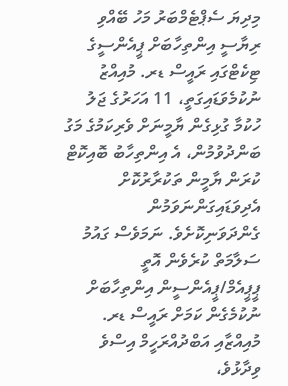މިދިޔަ ސެޕްޓެމްބަރު މަހު ބޭއްވި ރިޔާސީ އިންތިހާބަށް ޕީއެންސީގެ ޓިކެޓްގައި ރައީސް ޑރ. މުއިއްޒު ނުކުމެވަޑައިގަތީ، 11 އަހަރުގެ ޖަލު ހުކުމާ ގުޅިގެން ޔާމީނަށް ވެރިކަމުގެ މަގު ބަންދުވުމުން، އެ އިންތިހާބު ބޮއިކޮޓް ކުރަން ޔާމީން ތަކުރާރުކޮށް އެދިވަޑައިގަންނަވަމުން ގެންދަވަނިކޮށެވެ. ނަމަވެސް ގައުމު ސަލާމަތް ކުރެވެން އޮތީ ޕީޕީއެމް/ޕީއެންސީން އިންތިހާބަށް ނުކުމެގެން ކަމަށް ރައީސް ޑރ. މުއިއްޒާއި އަބްދުއްރަހީމް އިސްވެ ވިދާޅުވެ،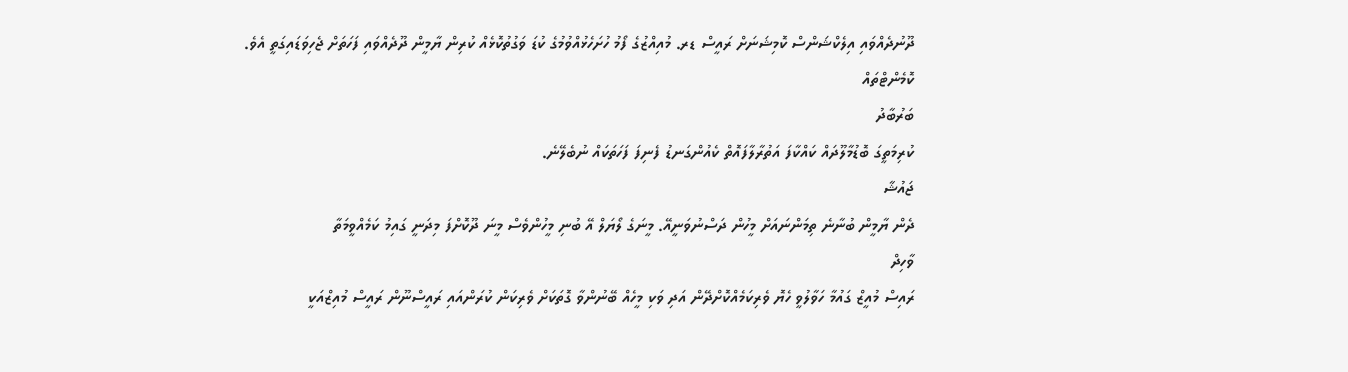ދޫނުދެއްވައި އިލެކްޝަންސް ކޮމިޝަނަށް ރައީސް ޑރ. މުއިއްޒުގެ ފޯމު ހުށަހެޅުއްވުމުގެ ކުޑަ ވަގުތުކޮޅެއް ކުރިން ޔާމީން ދޫދެއްވައި ފަހަތަށް ޖެހިވަޑައިގަތީ އެވެ.
ކޮމެންޓްތައް
ބަރުބާދު
ކުރިމަތީގަ ބޮޑުމާލޫދައް ކައްކާފަ އަތުރާލާފައޮތް ކެއުންގަނޑު ފެނިފަ ފަހަތަކައް ނުބެލޭނެ.
ޖައުޝާ
ދެން ޔާމީން ބުނާނެ ތިމަންނައަށް މީހުން ދަސްނުވަނީއޭ. މީނަގެ ލޯޔަލް އޭ ބުނި މީހުންވެސް މީނަ ދޫކޮށްފަ މިދަނީ ގައިމު ކަމެއްވީމަތާ
ވާހިދް
ރައިސް މުއީޒް ގައުމާ ހަވާލުވީ ހެޔޮ ވެރިކަމެއްކޮށްދޭން އަދި ވަކި މީހެއް ބޭނުންވާ ގޮތަކަށް ވެރިކަން ކުރަންއައި ރައީސްނޫން ރައީސް މުއިޒްއަކީ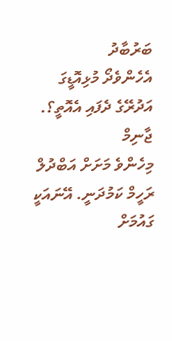ބަރުބާދު
އެހެންވެދޯ މުޅިއޮޑީގަ އަދުރޭގެ ދެފައި އެއޮތީ؟.
ޖާނިމް
މިހެންވެ މަށަށް އަބްދުލް ރަހީމް ކަމުދަނީ. އޭނައަކީ ގައުމަށް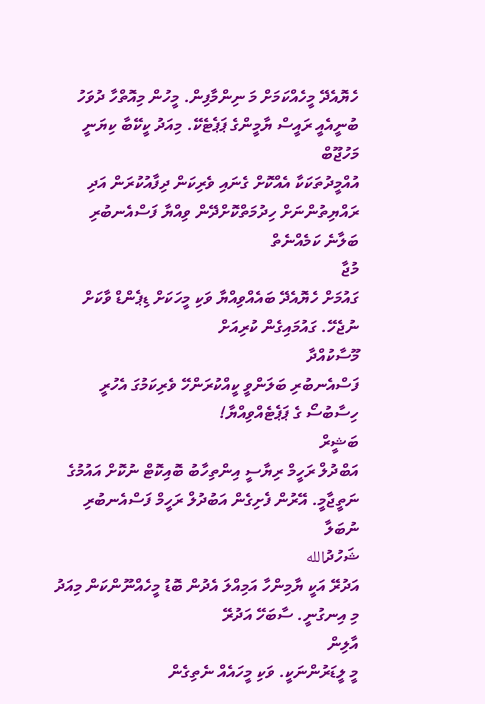ހެޔޮއެދޭ މީހެއްކަމަށް މަ ނިންމާފިން. މީހުން މިއޮތްހާ ދުވަހު ބުނީއެއީ ރައީސް ޔާމީންގެ ޕަޕެޓެކޭ. މިއަދު ކީކޭބާ ކިޔަނީ
މަހުޖޫބް
އުއްމީދުތަކަކާ އެއްކޮށް ގެނައި ވެރިކަން ދިފާއުކުރަން އަދި ރައްޔިތުންނަށް ހިދުމަތްކޮށްދޭން ވިއްޔާ ފަސްއެނބުރި ބަލާނެ ކަމެއްނެތް
މުޖާ
ގައުމަށް ހެޔޮއެދޭ ބައެއްވިއްޔާ ވަކި މީހަކަށް ޑިޕެންޑް ވާކަށް ނުޖެހޭ. ގައުމައިގެން ކުރިއަށް
މޫސާކުއްދާ
ފަސްއެނބުރި ބަލަންވީ ކީއްކުރަންހޭ ވެރިކަމުގަ އެހުރީ ހިސާބުސޯ ގެ ޕަޕެޓެއްވިއްޔާ!
ބަޝީރް
އަބްދުލް ރަހީމް ރިޔާސީ އިންތިހާބު ބޮއިކޮޓް ނުކޮށް އައުމުގެ ނަތީޖާމީ. އޭރުން ފެށިގެން އަބުދުލް ރަހީމް ފަސްއެނބުރި ނުބަލާ
ޝަހުދުالله
އަދުރޭ އަކީ ޔާމިންހާ އަމިއްލަ އެދުން ބޮޑު މީހެއްނޫންކަން މިއަދު މި އިނގުނީ. ސާބަހޭ އަދުރޭ
އާލިން
މީ ލީޑަރުންނަކީ. ވަކި މީހައެއް ނެތިގެން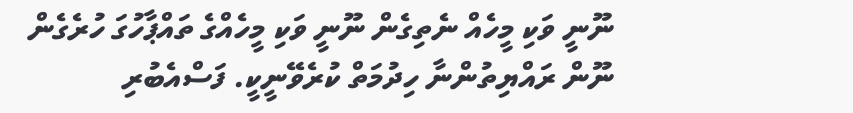ނޫނީ ވަކި މީހެއް ނެތިގެން ނޫނީ ވަކި މީހެއްގެ ތައްޕާހުގަ ހުރެގެން ނޫން ރައްޔިތުންނާ ހިދުމަތް ކުރެވޭނީކީ. ފަސްއެބުރި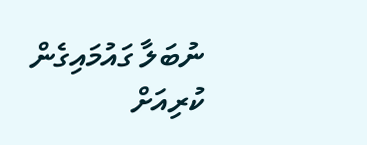ނުބަލާ ގައުމައިގެން ކުރިއަށް